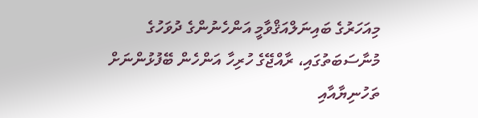މިއަހަރުގެ ބައިނަލްއަޤްވާމީ އަންހެނުންގެ ދުވަހުގެ މުނާސަބަތުގައި، ރާއްޖޭގެ ހުރިހާ އަންހެން ބޭފުޅުންނަށް ތަހުނިޔާއާއި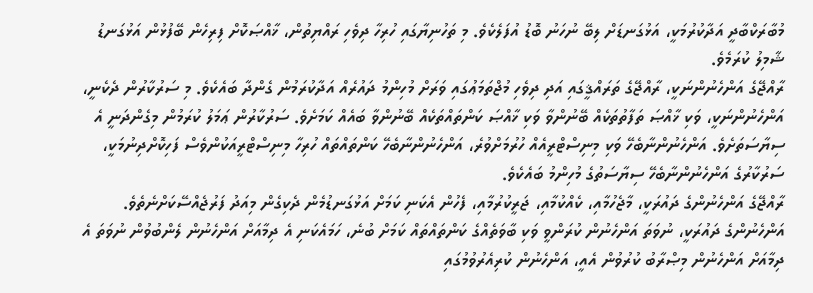މުބާރަކްބާދީ އަދާކުރުމަކީ، އަޅުގަނޑަށް ލިބޭ ނުހަނު ބޮޑު އުފަލެކެވެ. މި ތަހުނިޔާގައި ހުރިހާ ދިވެހި ރައްޔިތުން، ޚާއްޞަކޮށް ފިރިހެން ބޭފުޅުން އަޅުގަނޑު ޝާމިލު ކުރަމެވެ.
ރާއްޖޭގެ އަންހެނުންނަކީ، ރާއްޖޭގެ ތަރައްޤީގައި އަދި ދިވެހި މުޖްތަމަޢުގައި ވަރަށް މުހިންމު ދައުރެއް އަދާކުރަމުން ގެންދާ ބައެކެވެ. މި ސަރުކާރުން ދެކެނީ، އަންހެނުންނަކީ، ވަކި ޚާއްޞަ ތަފާތުތަކެއް ބޭނުންވާ ވަކި ޚާއްޞަ ކަންތައްތަކެއް ބޭނުންވާ ބައެއް ކަމަށެވެ. ސަރުކާރުން ޢަމަލު ކުރަމުން މިގެންދަނީ އެ ސިޔާސަތަށެވެ. އަންހެނުންނާބެހޭ ވަކި މިނިސްޓްރީއެއް ހުރުމަށްވުރެ، އަންހެނުންނާބެހޭ ކަންތައްތައް ހުރިހާ މިނިސްޓްރީއަކުންވެސް ފަހިކޮށްދިނުމަކީ، ސަރުކާރުގެ އަންހެނުންނާބެހޭ ސިޔާސަތުގެ މުހިންމު ބައެކެވެ.
ރާއްޖޭގެ އަންހެނުންގެ ދައުރަކީ، މާޖެހުމާއި، ކެއްކުމާއި، ޖަރީކުރުމާއި، ފެހުން އެކަނި ކަމަށް އަޅުގަނޑުމެން ދެކިގެން މިއަދު ފަރުޖެއްސޭކަށްނެތެވެ. އަންހެނުންގެ ދައުރަކީ، ނުވަތަ އަންހެނުން ކުރަންވީ ވަކި ބާވަތެއްގެ ކަންތައްތައް ކަމަށް ބުނެ، ހަމައެކަނި އެ ދިމާއަށް އަންހެނުން ލެންބުވުން ނުވަތަ އެ ދިމާއަށް އަންހެނުން މިޞްރާބު ކުރުވުން އެއީ، އަންހެނުން ކުރިއެރުވުމުގައި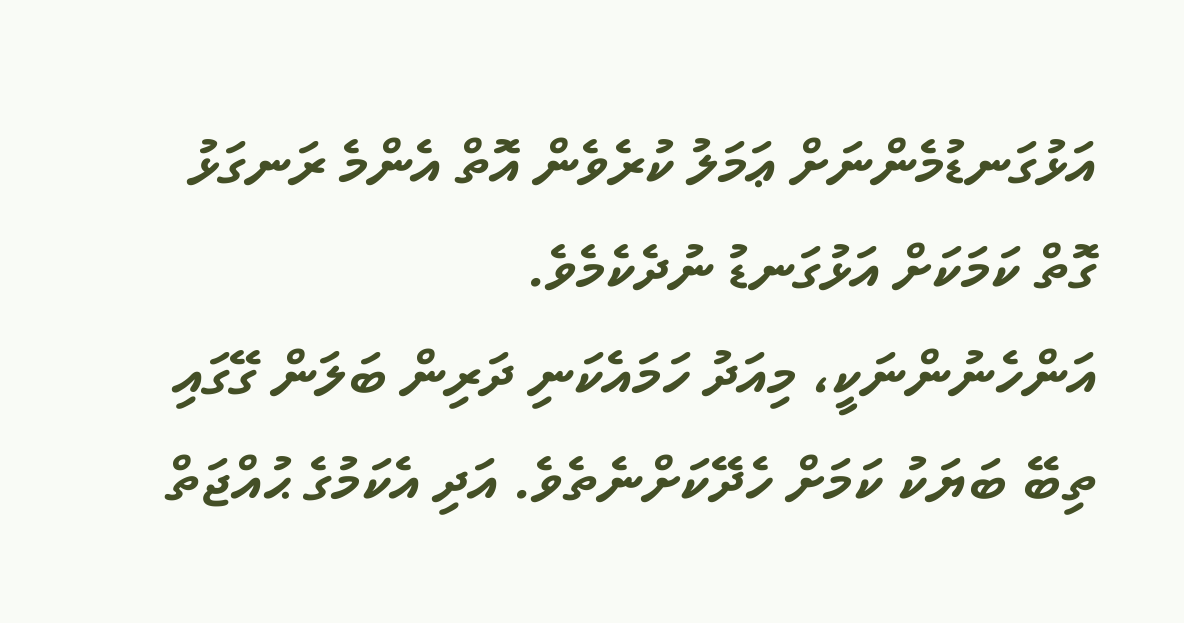އަޅުގަނޑުމެންނަށް ޢަމަލު ކުރެވެން އޮތް އެންމެ ރަނގަޅު ގޮތް ކަމަކަށް އަޅުގަނޑު ނުދެކެމެވެ.
އަންހެނުންނަކީ، މިއަދު ހަމައެކަނި ދަރިން ބަލަން ގޭގައި ތިބޭ ބަޔަކު ކަމަށް ހެދޭކަށްނެތެވެ. އަދި އެކަމުގެ ޙުއްޖަތް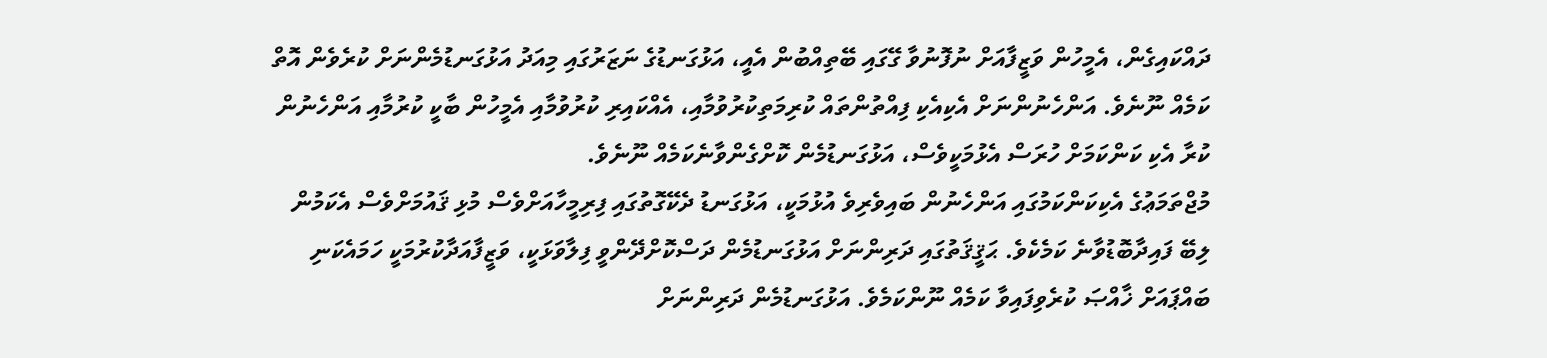ދައްކައިގެން، އެމީހުން ވަޒީފާއަށް ނުފޮނުވާ ގޭގައި ބޭތިއްބުން އެއީ، އަޅުގަނޑުގެ ނަޒަރުގައި މިއަދު އަޅުގަނޑުމެންނަށް ކުރެވެން އޮތް ކަމެއް ނޫނެވެ. އަންހެނުންނަށް އެކިއެކި ފިއްތުންތައް ކުރިމަތިކުރުވުމާއި، އެއްކައިރި ކުރުވުމާއި އެމީހުން ބާކީ ކުރުމާއި އަންހެނުން ކުރާ އެކި ކަންކަމަށް ހުރަސް އެޅުމަކީވެސް، އަޅުގަނޑުމެން ކޮށްގެންވާނެކަމެއް ނޫނެވެ.
މުޖްތަމަޢުގެ އެކިކަންކަމުގައި އަންހެނުން ބައިވެރިވެ އުޅުމަކީ، އަޅުގަނޑު ދެކޭގޮތުގައި ފިރިމީހާއަށްވެސް މުޅި ޤައުމަށްވެސް އެކަމުން ލިބޭ ފައިދާބޮޑުވާނެ ކަމެކެވެ. ޙަޤީޤަތުގައި ދަރިންނަށް އަޅުގަނޑުމެން ދަސްކޮށްދޭންވީ ފިލާވަޅަކީ، ވަޒީފާއަދާކުރުމަކީ ހަމައެކަނި ބައްޕައަށް ޚާއްޞަ ކުރެވިފައިވާ ކަމެއް ނޫންކަމެވެ. އަޅުގަނޑުމެން ދަރިންނަށް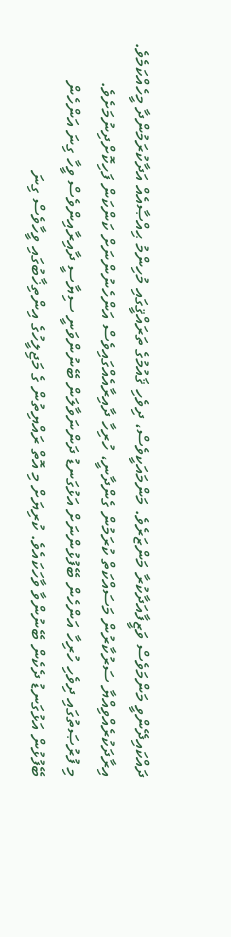ދައްކައިދޭންވީ މަންމަވެސް ވަޒީފާއަދާކުރާ މަންޒަރެވެ. މަންމައަކީވެސް، ދިވެހި ޤައުމުގެ ތަރައްޤީގައި މުހިންމު ޙިއްޞާއެއް އަދާކުރަމުންދާ މީހެއްކަމެވެ. އިރާދަކުރެއްވިއްޔާ ސަރުކާރުން މަސައްކަތް ކުރަމުން ގެންދާނީ، ހުރިހާ ދާއިރާއެއްގައިވެސް އަންހެނުންނަށް ކަންކަން ފަހިކޮށްދިނުމަށެވެ.
މި ފުރުޞަތުގައި ދިވެހި ހުރިހާ އަންހެން ބޭފުޅުންނަށް އަޅުގަނޑު ދަންނަވާލަން ބޭނުންވަނީ ސިޔާސީ ދާއިރާއިންވެސް ވީހާ ގިނަ އަންހެން ބޭފުޅުން އަޅުގަނޑު ދެކެން ބޭނުންވާ ވާހަކައެވެ. ކުރިޔަށް މި އޮތް ރައްޔިތުން ގެ މަޖިލީހުގެ އިންތިޚާބުގައި ވީހާވެސް ގިނަ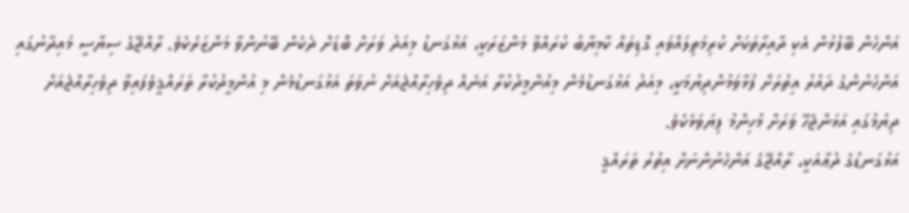އަންހެން ބޭފުޅުން އެކި ދާއިރާތަކަށް ކުރިމަތިލައްވައި ގޮޑިތައް ކާމިޔާބު ކުރައްވާ މަންޒަރަކީ، އަޅުގަނޑު މިއަދު ވަރަށް ބޮޑަށް ދެކެން ބޭނުންވާ މަންޒަރެކެވެ. ރާއްޖޭގެ ސިޔާސީ މައިދާނުގައި އަންހެނުންގެ ދައުރު އިތުރަށް ފުޅާވަމުންދިޔުމަކީ، މިއަދު އަޅުގަނޑުމެން މިއުންމީދުކުރާ އަނެއް ދިވެހިރާއްޖެއަށް ނުވަތަ އަޅުގަނޑުމެން މި އުންމީދުކުރާ ތަރައްޤީވެފައިވާ ދިވެހިރާއްޖެއަށް ދިޔުމުގައި އަޅަންޖެހޭ ވަރަށް މުހިންމު ފިޔަވަޅެކެވެ.
އަޅުގަނޑުގެ ދުޢާއަކީ، ރާއްޖޭގެ އަންހެނުންނަށް އިތުރު ތަރައްޤީ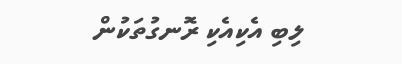ލިބި އެކިއެކި ރޮނގުތަކުން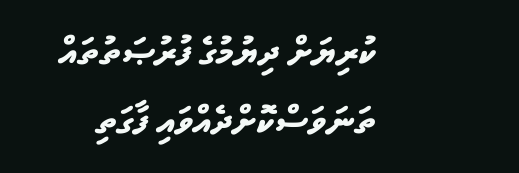ކުރިޔަށް ދިޔުމުގެ ފުރުޞަތުތައް ތަނަވަސްކޮށްދެއްވައި ފާގަތި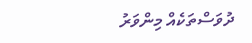ދުވަސްތަކެއް މިންވަރު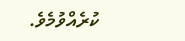ކުރެއްވުމެވެ.